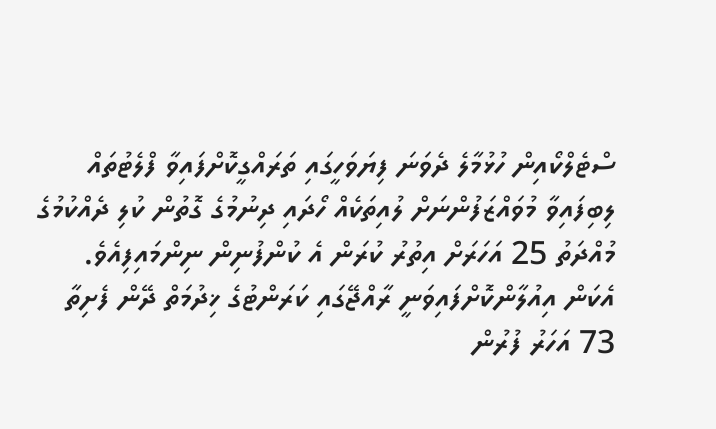ސްޓެލްކޯއިން ހުޅުމާލެ ދެވަނަ ފިޔަވަހީގައި ތަރައްގީކޮށްފައިވާ ފްލެޓުތައް ލިބިފައިވާ މުވައްޒަފުންނަށް ލުއިތަކެއް ހޯދައި ދިނުމުގެ ގޮތުން ކުލި ދެއްކުމުގެ މުއްދަތު 25 އަހަރަށް އިތުރު ކުރަން އެ ކުންފުނިން ނިންމައިފިއެވެ.
އެކަން އިއުލާންކޮށްފައިވަނީ ރާއްޖޭގައި ކަރަންޓުގެ ޚިދުމަތް ދޭން ފެށިތާ 73 އަހަރު ފުރުން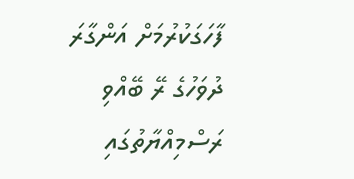ފާހަގަކުރުމަށް އަންގާރަ ދުވަހުގެ ރޭ ބޭއްވި ރަސްމިއްޔާތުގައި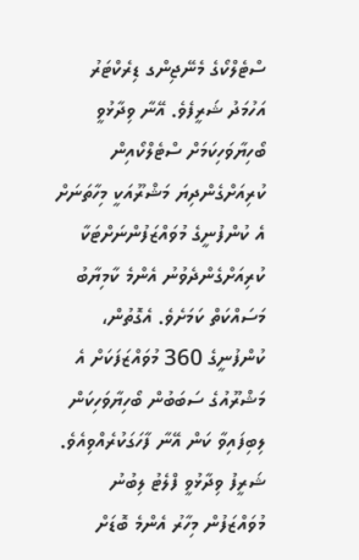ސްޓެލްކޯގެ މެނޭޖިންގ ޑިރެކްޓަރު އަހުމަދު ޝަރީފެވެ. އޭނާ ވިދާޅުވީ ބޯހިޔާވަހިކަމަށް ސްޓެލްކޯއިން ކުރިއަށްގެންދިޔަ މަޝްރޫއަކީ މިހާތަނަށް އެ ކުންފުނީގެ މުވައްޒަފުންނަށްޓަކާ ކުރިއަށްގެންދެވުނު އެންމެ ކާމިޔާބު މަސައްކަތް ކަމަށެވެ. އެގޮތުން، ކުންފުނީގެ 360 މުވައްޒަފަކަށް އެ މަޝްރޫއުގެ ސަބަބުން ބޯހިޔާވަހިކަން ލިބިފައިވާ ކަން އޭނާ ފާހަގަކުރެއްވިއެވެ.
ޝަރީފު ވިދާޅުވީ ފްލެޓު ލިބުނު މުވައްޒަފުން މިހާރު އެންމެ ބޮޑަށް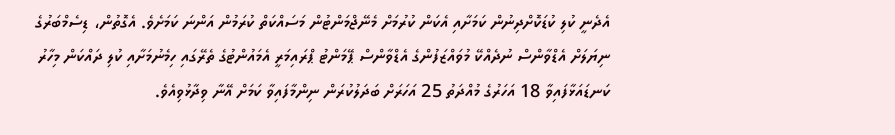އެދެނީ ކުލި ކުޑަކޮށްދިނުން ކަމަށާއި އެކަން ކުރުމަށް މެނޭޖްމަންޓުން މަސައްކަތް ކުރަމުން އަންނަ ކަމަށެވެ. އެގޮތުން، ޑިސެމްބަރުގެ ނިޔަލަށް އެޑްވާންސް ނުދެއްކޭ މުވައްޒަފުންގެ އެޑްވާންސް ޕޭމަންޓު ޕްރައިމަރީ އެމައުންޓުގެ ތެރޭގައި ހިމެނުމަށާއި ކުލި ދައްކަން މިހާރު ކަނޑައަޅާފައިވާ 18 އަހަރުގެ މުއްދަތު 25 އަހަރަށް ބަދަލުކުރަން ނިންމާފައިވާ ކަމަށް އޭނާ ވިދާޅުވިއެވެ.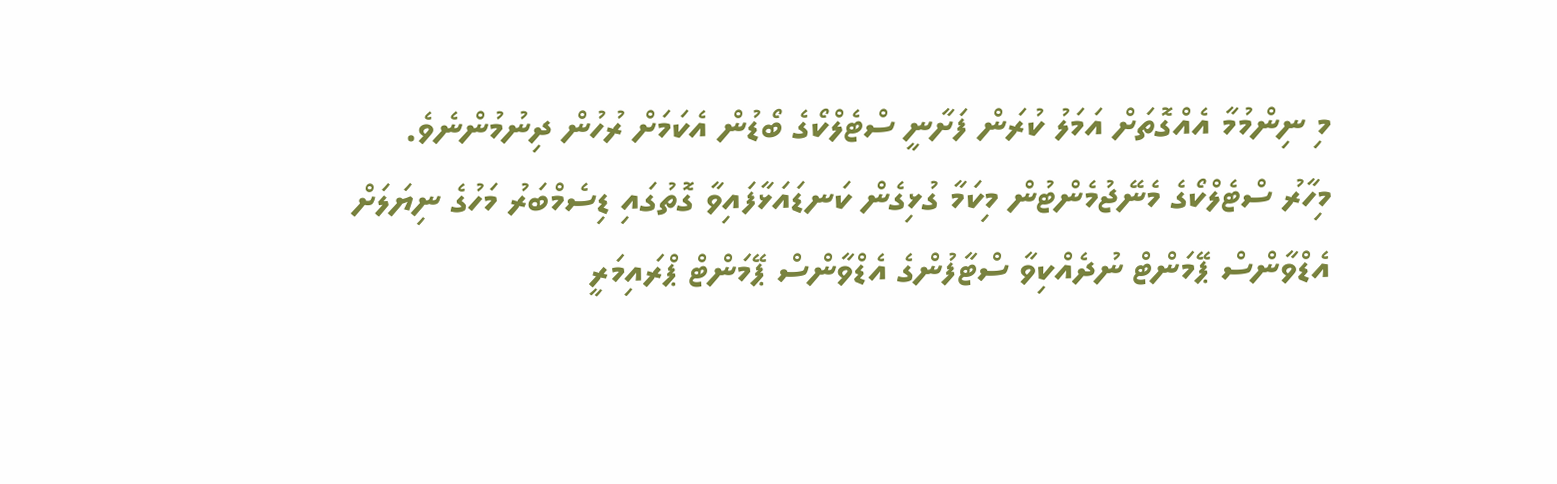މި ނިންމުމާ އެއްގޮތަށް އަމަލު ކުރަން ފަށާނީ ސްޓެލްކޯގެ ބޯޑުން އެކަމަށް ރުހުން ދިނުމުންނެވެ.
މިހާރު ސްޓެލްކޯގެ މެނޭޖުމެންޓުން މިކަމާ ގުޅިގެން ކަނޑައަޅާފައިވާ ގޮތުގައި ޑިސެމްބަރު މަހުގެ ނިޔަލަށް އެޑްވާންސް ޕޭމަންޓް ނުދެއްކިވާ ސްޓާފުންގެ އެޑްވާންސް ޕޭމަންޓް ޕްރައިމަރީ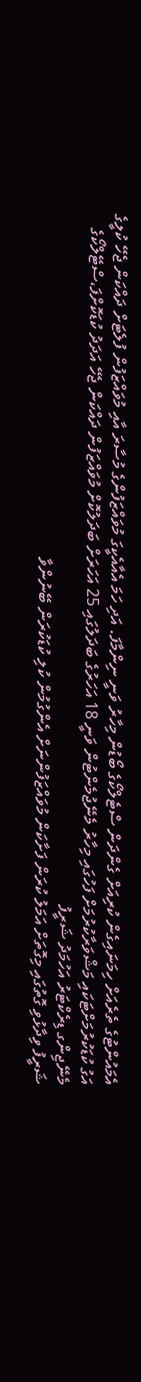އެމައުންޓުގެ ތެރެއަށް ހިމަނައިގެން ކުރިއަށް ގެންދަން ސްޓެލްކޯގެ ބޯޑުން މިހާރު ވަނީ ނިންމާފަ. އަދި ހަމަ އެއާއެކީގަ މުވައްޒަފުންގެ މުސާރަ އާއި މުވައްޒަފުން ފުލެޓަށް ދައްކަން ޖެހޭ ކުލީގެ އަގު ކުޑަކުރުމަށްޓަކައި މަޝްވަރާކުރުމަށް ފަހުގައި މިހާރު މެނޭޖުމެންޓުން ވަނީ 18 އަހަރުގެ ބަދަލުގައި 25 އަހަރަށް ބަދަލުކޮށް މުވައްޒަފުން ދައްކަން ޖެހޭ އަދަދު ކުޑަކޮށްފަ،ސްޓޭލްކޯގެ މެނޭޖިންގ ޑިރެކްޓަރު އަހުމަދު ޝަރީފު
ޝަރީފު ވިދާޅުވި ގޮތުގައި މިގޮތަށް އަމަލު ކުރަން ފަށާކަން މުވައްޒަފުންނަށް އެންގުމުން ކުލި ކުޑަކުރަން ބޭނުންވާ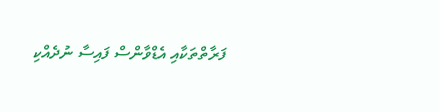ފަރާތްތަކާއި އެޑްވާންސް ފައިސާ ނުދެއްކި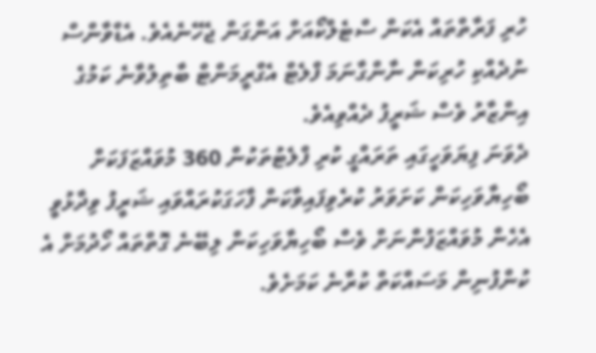ހުރި ފަރާތްތައް އެކަން ސްޓެލްކޯއަށް އަންގަން ޖެހޭނެއެވެ. އެޑްވާންސް ނުދެއްކި ހުރިކަން ނާންގާނަމަ ފްލެޓް އެގްރީމަންޓް ބާތިލުވާނެ ކަމުގެ އިންޒާރު ވެސް ޝަރީފު ދެއްވިއެވެ.
ދެވަނަ ފިޔަވަހީގައި ތަރައްގީ ކުރި ފްލެޓުތަކުން 360 މުވައްޒަފަކަށް ބޯހިޔާވަހިކަން ކަށަވަރު ކުރެވިފައިވާކަން ފާހަގަކުރައްވައި ޝަރީފު ވިދާޅުވީ އެހެން މުވައްޒަފުންނަށް ވެސް ބޯހިޔާވަހިކަން ލިބޭނެ ގޮތްތައް ހޯދުމަށް އެ ކުންފުނިން މަސައްކަތް ކުރާނެ ކަމަށެވެ.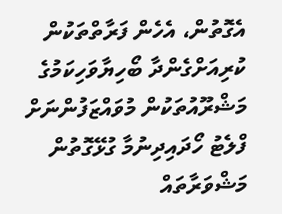އެގޮތުން، އެހެން ފަރާތްތަކުން ކުރިއަށްގެންދާ ބޯހިޔާވަހިކަމުގެ މަޝްރޫއުތަކުން މުވައްޒަފުންނަށް ފްލެޓު ހޯދައިދިނުމާ ގުޅޭގޮތުން މަޝްވަރާތައް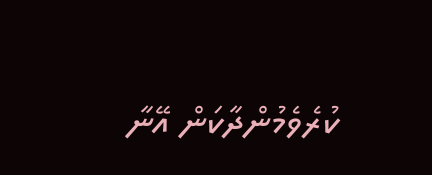ކުރެވެމުންދާކަން އޭނާ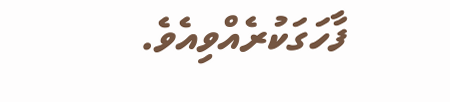ފާހަގަކުރެއްވިއެވެ.